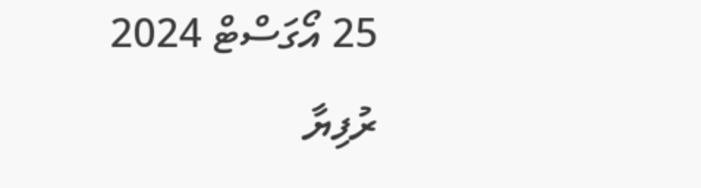25 އޯގަސްޓް 2024
ރުފިޔާ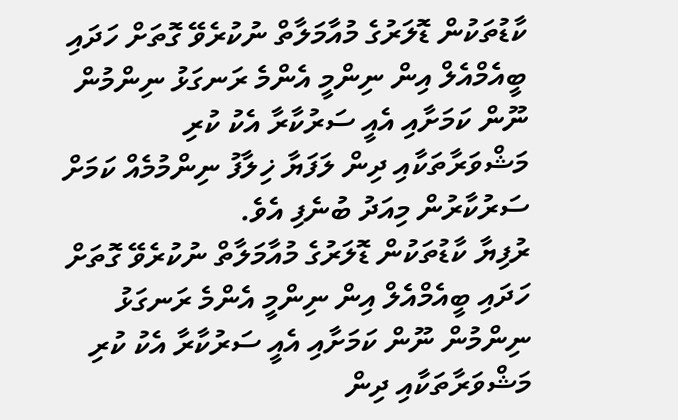ކާޑުތަކުން ޑޮލަރުގެ މުއާމަލާތް ނުކުރެވޭ ގޮތަށް ހަދައި ބީއެމްއެލް އިން ނިންމީ އެންމެ ރަނގަޅު ނިންމުން ނޫން ކަމަށާއި އެއީ ސަރުކާރާ އެކު ކުރި މަޝްވަރާތަކާއި ދިން ލަފަޔާ ޚިލާފު ނިންމުމެއް ކަމަށް ސަރުކާރުން މިއަދު ބުނެފި އެވެ.
ރުފިޔާ ކާޑުތަކުން ޑޮލަރުގެ މުއާމަލާތް ނުކުރެވޭ ގޮތަށް ހަދައި ބީއެމްއެލް އިން ނިންމީ އެންމެ ރަނގަޅު ނިންމުން ނޫން ކަމަށާއި އެއީ ސަރުކާރާ އެކު ކުރި މަޝްވަރާތަކާއި ދިން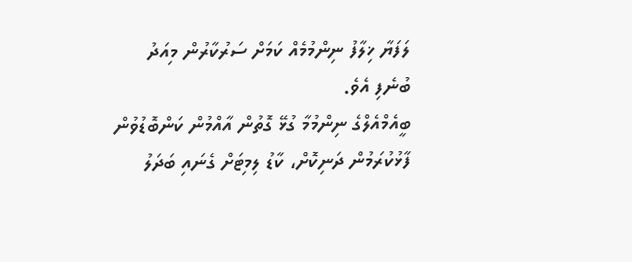ލަފަޔާ ޚިލާފު ނިންމުމެއް ކަމަށް ސަރުކާރުން މިއަދު ބުނެފި އެވެ.
ބީއެމްއެލްގެ ނިންމުމާ ގުޅޭ ގޮތުން އާއްމުން ކަންބޮޑުވުން ފާޅުކުރަމުން ދަނިކޮށް، ކާޑު ލިމިޓަށް ގެނައި ބަދަލު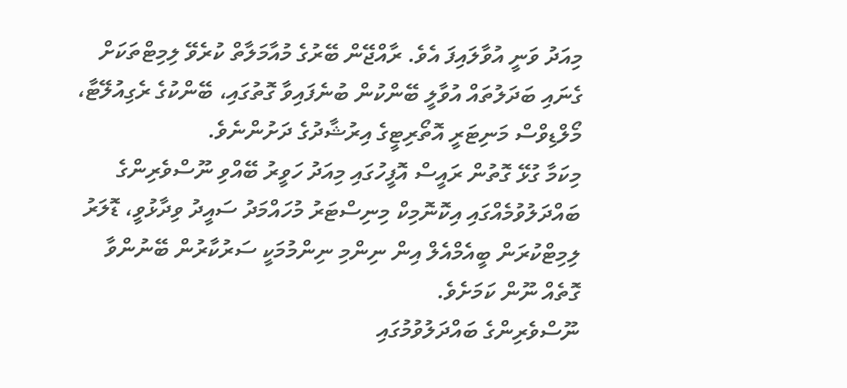މިއަދު ވަނީ އުވާލައިފަ އެވެ. ރާއްޖޭން ބޭރުގެ މުއާމަލާތް ކުރެވޭ ލިމިޓްތަކަށް ގެނައި ބަދަލުތައް އުވާލީ ބޭންކުން ބުނެފައިވާ ގޮތުގައި، ބޭންކުގެ ރެގިއުލޭޓާ، މޯލްޑިވްސް މަނިޓަރީ އޮތޯރިޓީގެ އިރުޝާދުގެ ދަށުންނެވެ.
މިކަމާ ގުޅޭ ގޮތުން ރައީސް އޮފީހުގައި މިއަދު ހަވީރު ބޭއްވި ނޫސްވެރިންގެ ބައްދަލުވުމެއްގައި އިކޮނޮމިކް މިނިސްޓަރު މުހައްމަދު ސައީދު ވިދާޅުވީ، ޑޮލަރު ލިމިޓްކުރަން ބީއެމްއެލް އިން ނިންމި ނިންމުމަކީ ސަރުކާރުން ބޭނުންވާ ގޮތެއް ނޫން ކަމަށެވެ.
ނޫސްވެރިންގެ ބައްދަލުވުމުގައި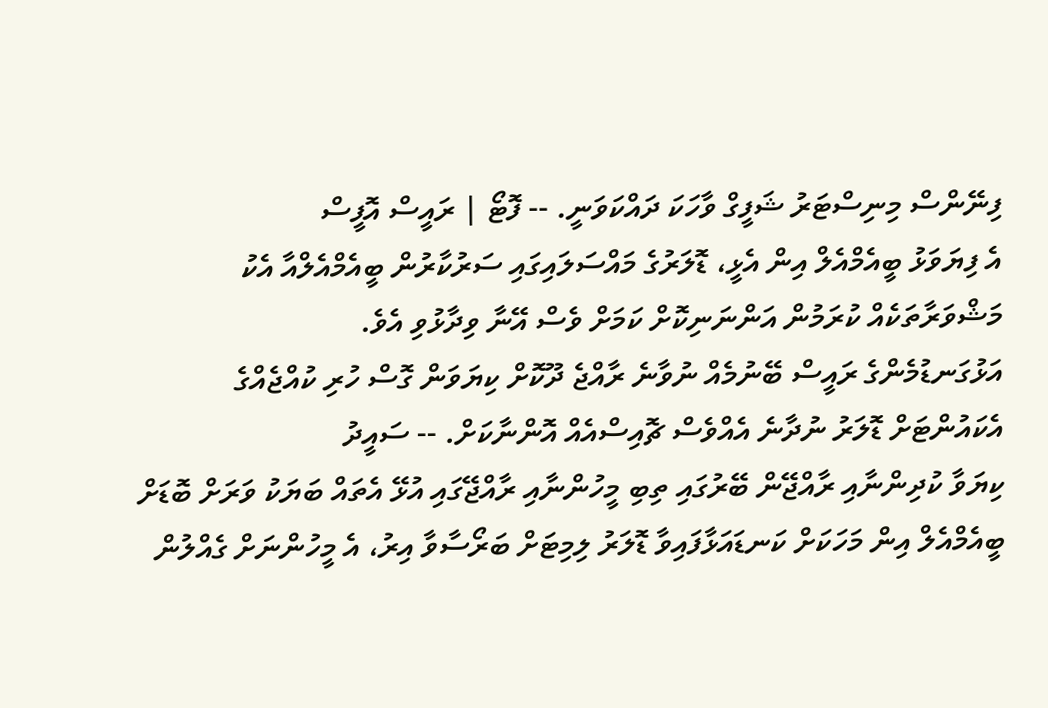ފިނޭންސް މިނިސްޓަރު ޝަފީގް ވާހަކަ ދައްކަވަނީ. -- ފޮޓޯ | ރައީސް އޮފީސް
އެ ފިޔަވަޅު ބީއެމްއެލް އިން އެޅީ، ޑޮލަރުގެ މައްސަލައިގައި ސަރުކާރުން ބީއެމްއެލްއާ އެކު މަޝްވަރާތަކެއް ކުރަމުން އަންނަނިކޮށް ކަމަށް ވެސް އޭނާ ވިދާޅުވި އެވެ.
އަޅުގަނޑުމެންގެ ރައީސް ބޭނުމެއް ނުވާނެ ރާއްޖެ ދޫކޮށް ކިޔަވަން ގޮސް ހުރި ކުއްޖެއްގެ އެކައުންޓަށް ޑޮލަރު ނުދާނެ އެއްވެސް ޗޮއިސްއެއް އޮންނާކަށް. -- ސައީދު
ކިޔަވާ ކުދިންނާއި ރާއްޖޭން ބޭރުގައި ތިބި މީހުންނާއި ރާއްޖޭގައި އުޅޭ އެތައް ބަޔަކު ވަރަށް ބޮޑަށް ބީއެމްއެލް އިން މަހަކަށް ކަނޑައަޅާފައިވާ ޑޮލަރު ލިމިޓަށް ބަރޯސާވާ އިރު، އެ މީހުންނަށް ގެއްލުން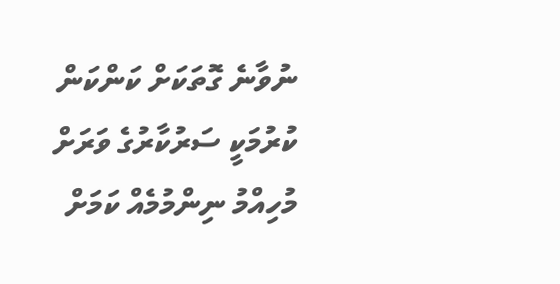ނުވާނެ ގޮތަކަށް ކަންކަން ކުރުމަކީ ސަރުކާރުގެ ވަރަށް މުހިއްމު ނިންމުމެއް ކަމަށް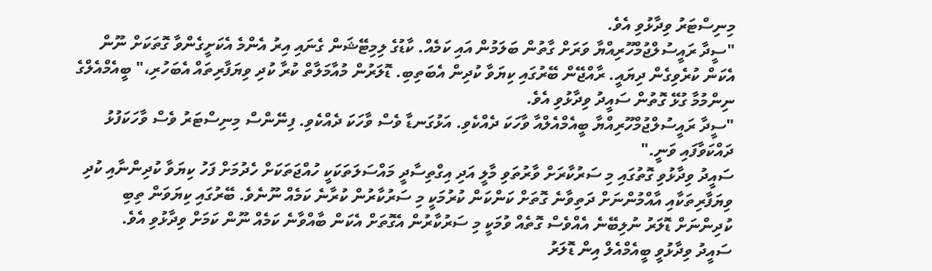މިނިސްޓަރު ވިދާޅުވި އެވެ.
"ސީދާ ރައީސުލްޖުމްހޫރިއްޔާ ވަރަށް ގާތުން ބަލަމުން އައި ކަމެއް. ކާޑުގެ ލިމިޓޭޝަން ގެނައި އިރު އެންމެ އެކަށީގެންވާ ގޮތަކަށް ނޫން އެކަން ކުރެވިގެން ދިޔައީ. ރާއްޖޭން ބޭރުގައި ކިޔަވާ ކުދިން އެބަތިބި. ޑޮލަރުން މުއާމަލާތް ކުރާ ކުދި ވިޔަފާރިތައް އެބަހުރި،" ބީއެމްއެލްގެ ނިންމުމާ ގުޅޭ ގޮތުން ސައީދު ވިދާޅުވި އެވެ.
"ސީދާ ރައީސުލްޖުމްހޫރިއްޔާ ބީއެމްއެލްއާ ވާހަކަ ދެއްކެވި. އަޅުގަނޑާ ވެސް ވާހަކަ ދެއްކެވި. ފިނޭންސް މިނިސްޓަރު ވެސް ވާހަކަފުޅު ދައްކަވާފައި ވަނީ."
ސައީދު ވިދާޅުވި ގޮތުގައި މި ސަރުކާރަށް ވާރުތަވި މާލީ އަދި އިގްތިސާދީ މައްސަލަތަކަކީ ހުއްޖަތަކަށް ހެދުމަށް ފަހު ކިޔަވާ ކުދިންނާއި ކުދި ވިޔަފާރިތަކާއި އާއްމުންނަށް ދަތިވާނެ ގޮތަށް ކަންކަން ކުރުމަކީ މި ސަރުކާރުން ކުރާނެ ކަމެއް ނޫނެވެ. ބޭރުގައި ކިޔަވަން ތިބި ކުދިންނަށް ޑޮލަރު ނުލިބޭނެ އެއްވެސް ގޮތެއް ވުމަކީ މި ސަރުކާރުން އެގޮތަށް އެކަން ބާއްވާނެ ކަމެއް ނޫން ކަމަށް ވިދާޅުވި އެވެ.
ސައީދު ވިދާޅުވީ ބީއެމްއެލް އިން ޑޮލަރު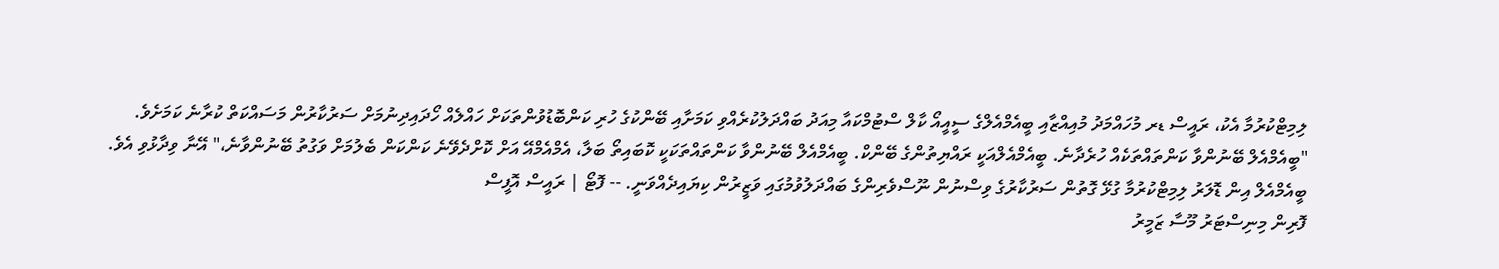ލިމިޓްކުރުމާ އެކު، ރައީސް ޑރ މުހައްމަދު މުއިއްޒާއި ބީއެމްއެލްގެ ސީއީއޯ ކާލް ސްޓުމްކައާ މިއަދު ބައްދަލުކުރެއްވި ކަމަށާއި ބޭންކުގެ ހުރި ކަންބޮޑުވުންތަކަށް ހައްލެއް ހޯދައިދިނުމަށް ސަރުކާރުން މަސައްކަތް ކުރާނެ ކަމަށެވެ.
"ބީއެމްއެލް ބޭނުންވާ ކަންތައްތަކެއް ހުރެދާނެ. ބީއެމްއެލްއަކީ ރައްޔިތުންގެ ބޭންކް. ބީއެމްއެލް ބޭނުންވާ ކަންތައްތަކަކީ ކޮބައިތޯ ބަލާ، އެމްއެމްއޭ އަށް ކޮށްދެވޭނެ ކަންކަން ބެލުމަށް ވަގުތު ބޭނުންވާނެ،" އޭނާ ވިދާޅުވި އެވެ.
ބީއެމްއެލް އިން ޑޮލަރު ލިމިޓްކުރުމާ ގުޅޭ ގޮތުން ސަރުކާރުގެ ވިސްނުން ނޫސްވެރިންގެ ބައްދަލުވުމުގައި ވަޒީރުން ކިޔައިދެއްވަނީ. -- ފޮޓޯ | ރައީސް އޮފީސް
ފޮރިން މިނިސްޓަރު މޫސާ ޒަމީރު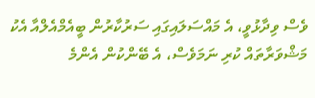ވެސް ވިދާޅުވީ، އެ މައްސަލައިގައި ސަރުކާރުން ބީއެމްއެލްއާ އެކު މަޝްވަރާތައް ކުރި ނަމަވެސް، އެ ބޭންކުން އެންމެ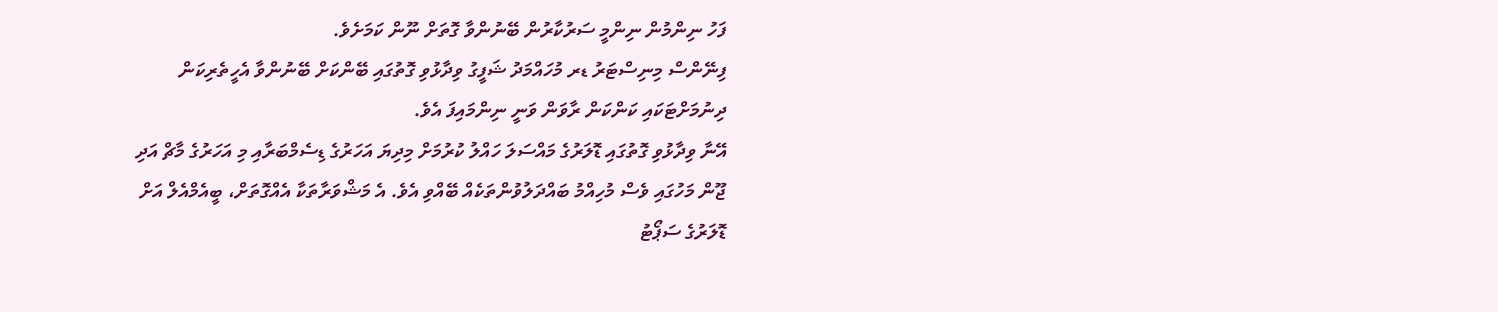ފަހު ނިންމުން ނިންމީ ސަރުކާރުން ބޭނުންވާ ގޮތަށް ނޫން ކަމަށެވެ.
ފިނޭންސް މިނިސްޓަރު ޑރ މުހައްމަދު ޝަފީގު ވިދާޅުވި ގޮތުގައި ބޭންކަށް ބޭނުންވާ އެހީތެރިކަން ދިނުމަށްޓަކައި ކަންކަން ރާވަން ވަނީ ނިންމައިފަ އެވެ.
އޭނާ ވިދާޅުވި ގޮތުގައި ޑޮލަރުގެ މައްސަލަ ހައްލު ކުރުމަށް މިދިޔަ އަހަރުގެ ޑިސެމްބަރާއި މި އަހަރުގެ މާޗް އަދި ޖޫން މަހުގައި ވެސް މުހިއްމު ބައްދަލުވުންތަކެއް ބޭއްވި އެވެ. އެ މަޝްވަރާތަކާ އެއްގޮތަށް، ބީއެމްއެލް އަށް ޑޮލަރުގެ ސަޕޯޓު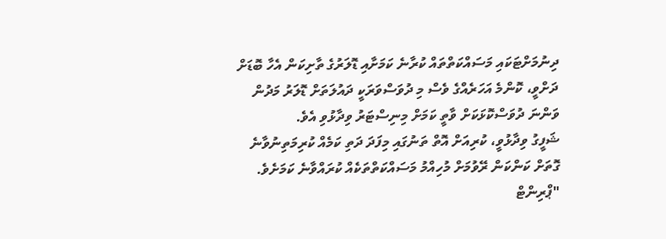ދިނުމަށްޓަކައި މަސައްކަތްތައް ކުރާނެ ކަމަށާއި ޑޮލަރުގެ ތާށިކަން އެހާ ބޮޑަށް ދަށްވީ، ކޮންމެ އަހަރެއްގެ ވެސް މި ދުވަސްވަރަކީ ދައުލަތަށް ޑޮލަރު މަދުން ވަންނަ ދުވަސްކޮޅަކަށް ވާތީ ކަމަށް މިނިސްޓަރު ވިދާޅުވި އެވެ.
ޝަފީގު ވިދާޅުވީ، ކުރިއަށް އޮތް ތަނުގައި މިފަދަ ދަތި ކަމެއް ކުރިމަތިނުވާނެ ގޮތަށް ކަންކަން ރޭވުމަށް މުހިއްމު މަސައްކަތްތަކެއް ކުރައްވާނެ ކަމަށެވެ.
"ޕްރިންޓް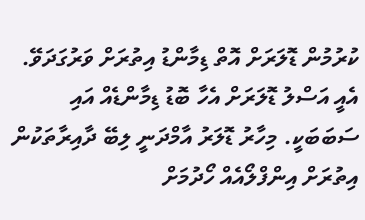ކުރުމުން ޑޮލަރަށް އޮތް ޑިމާންޑު އިތުރަށް ވަރުގަދަވޭ. އެއީ އަސްލު ޑޮލަރަށް އެހާ ބޮޑު ޑިމާންޑެއް އައި ސަބަބަކީ. މިހާރު ޑޮލަރު އާމްދަނީ ލިބޭ ދާއިރާތަކުން އިތުރަށް އިންފްލޯއެއް ހޯދުމަށް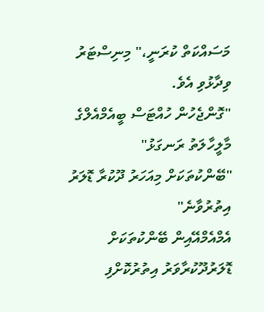މަސައްކަތް ކުރަނީ،" މިނިސްޓަރު ވިދާޅުވި އެވެ.
"ގޮންޖެހުން ހުއްޓަސް ބީއެމްއެލްގެ މާލީހާލަތު ރަނގަޅު"
"ބޭންކުތަކަށް މިއަހަރު ދޫކުރާ ޑޮލަރު އިތުރުވާނެ"
އެމްއެމްއޭއިން ބޭންކުތަކަށް ޑޮލަރުދޫކުރާވަރު އިތުރުކޮށްފި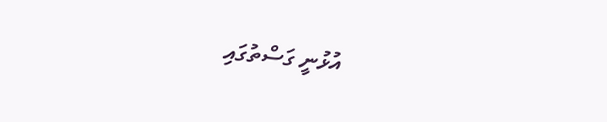އުޅުނީ ގަސްތުގައި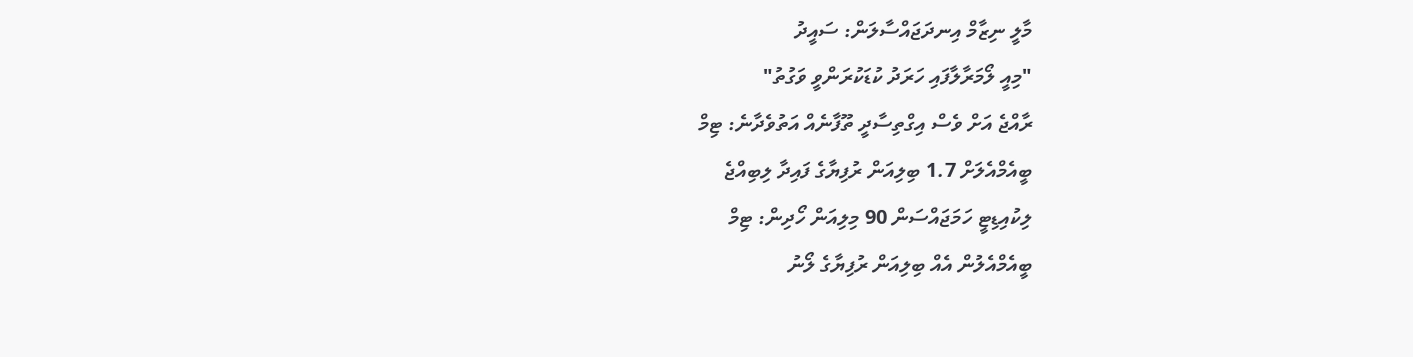މާލީ ނިޒާމް އިނދަޖައްސާލަން: ސައީދު
"މިއީ ލޯމަރާލާފައި ހަރަދު ކުޑަކުރަންވީ ވަގުތު"
ރާއްޖެ އަށް ވެސް އިގްތިސާދީ ތޫފާނެއް އަތުވެދާނެ: ޓިމް
ބީއެމްއެލަށް 1.7 ބިލިއަން ރުފިޔާގެ ފައިދާ ލިބިއްޖެ
ލިކުއިޑިޓީ ހަމަޖައްސަން 90 މިލިއަން ހޯދިން: ޓިމް
ބީއެމްއެލުން އެއް ބިލިއަން ރުފިޔާގެ ލޯނު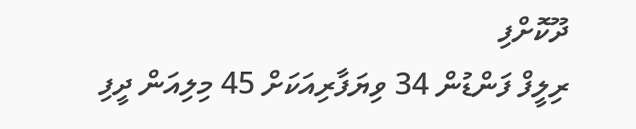ދޫކޮށްފި
ރިލީފް ފަންޑުން 34 ވިޔަފާރިއަކަށް 45 މިލިއަން ދީފި